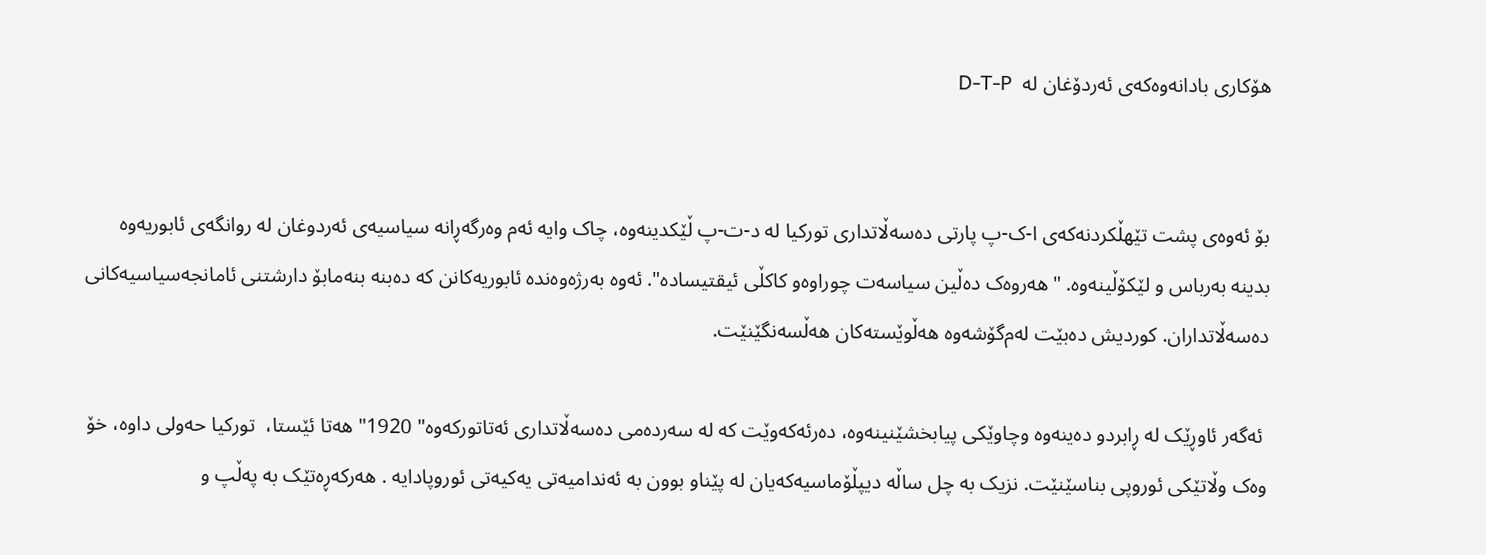هۆکاری بادانه‌‌‌‌‌‌‌‌‌‌‌‌‌‌‌‌‌‌‌‌‌‌‌‌‌‌‌‌‌‌‌‌‌‌‌وه‌‌‌‌‌‌‌‌‌‌‌‌‌‌‌‌که‌ی ئه‌ردۆغان له  ‌‌D-T-P


بۆ ئه‌وه‌ی پشت‌ تێهڵکردنه‌که‌ی ا-ک-پ پارتی‌ ده‌سه‌ڵاتداری تورکیا له د-ت-پ ڵێکدینه‌وه، چاک‌ وایه ئه‌م وه‌رگه‌ڕانه ‌سیاسیه‌ی ئه‌ردوغان له روانگه‌ی ئابوریه‌وه بدینه ‌به‌رباس ‌و لێکۆڵینه‌وه. "هه‌روه‌ک ده‌ڵین سیاسه‌ت چوراوه‌و کاکڵی ئیقتیساده". ئه‌وه به‌رژه‌وه‌نده ئابوریه‌کانن که ده‌بنه‌ بنه‌مابۆ دارشتنی ئامانجه‌‌‌سیاسیه‌کانی ده‌سه‌ڵاتداران. کوردیش ده‌‌بێت له‌م‌گۆشه‌‌‌وه هه‌ڵوێسته‌کان‌ هه‌ڵسه‌نگێنێت.

 ئه‌‌گه‌ر ئاوڕێک له ڕابردو ده‌ینه‌وه وچاوێکی پیابخشێنینه‌وه، ده‌رئه‌که‌‌وێت که له سه‌رده‌می ده‌سه‌ڵاتداری ئه‌تاتورکه‌وه" 1920" هه‌تا ئێستا،  تورکیا ‌حه‌‌ولی داوه، خۆ وه‌ک وڵاتێکی ئوروپی بناسێنێت. نزیک به چل ساڵه دیپڵۆماسیه‌که‌یان له‌ پێناو بوون بە ئه‌‌‌ندامیه‌تی یه‌کیه‌تی‌ ئوروپادایه . هه‌رکه‌ڕ‌ه‌تێک به په‌ڵپ و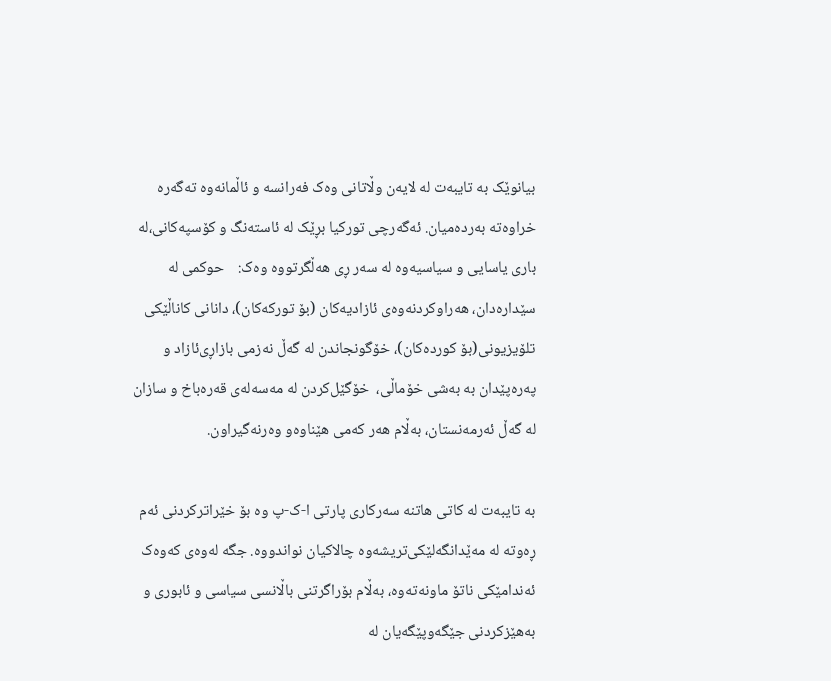بیانوێک به تایبه‌ت له لایه‌ن وڵاتانی وه‌ک فه‌رانسه‌ و ئاڵمانه‌وه ته‌گه‌ره خراوه‌ته به‌رده‌میان. ئه‌گه‌رچی تورکیا بڕێک له ئاسته‌نگ و کۆسپه‌کانی،له باری یاسایی و سیاسیه‌وه له سه‌ر ڕی هه‌ڵگرتووه وه‌ک:    حوکمی له سێداره‌دان، هه‌راوکردنه‌وه‌ی ئازادیه‌کان (بۆ تورکه‌کان)، دانانی کاناڵێکی تلۆیزیونی(بۆ کورده‌کان)، خۆگونجاندن له گه‌ڵ نه‌زمی بازاڕی‌ئازاد و په‌ره‌پێدان به به‌شی خۆماڵی،  خۆگێل‌کردن له مه‌سه‌له‌ی قه‌ره‌باخ و سازان له گه‌‌ڵ ئه‌رمه‌نستان، به‌ڵام هه‌ر که‌می هێناوه‌و وه‌ر‌‌نه‌گیراون.

به تایبه‌‌ت له کاتی هاتنه سه‌رکاری پارتی ا-ک-پ وه بۆ خێراترکردنی ئه‌م  ڕ‌ه‌وته له مه‌ێدانگه‌لێکی‌تریشه‌وه چالاکیان نواندووه. جگه له‌وه‌ی که‌وه‌ک ئه‌ندامێکی ناتۆ ماونه‌ته‌وه، به‌ڵام بۆراگرتنی باڵانسی سیاسی و ئابوری و به‌هێزکردنی جێگه‌وپێگه‌یان له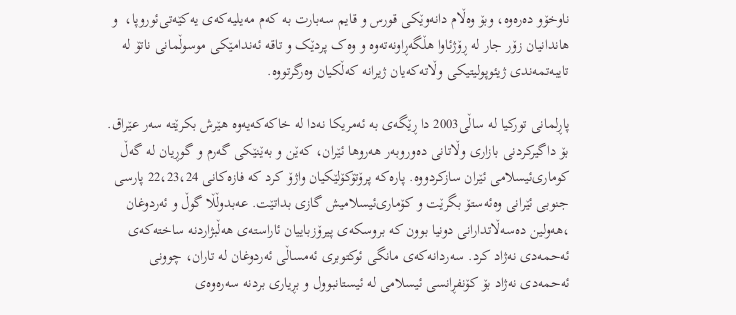ناوخۆو ده‌‌ره‌وه، وبۆ وه‌ڵام ‌دانه‌وێکی قورس ‌و قایم سه‌‌بارت به که‌‌م ‌‌مه‌یلیه‌که‌ی یه‌کێه‌تی‌ئوروپا،  و هاندانیان زۆر جار له ڕۆژئاوا هڵگه‌ڕاونه‌ته‌و‌ه و وه‌ک پردێک و تاقه ئه‌ندامێکی موسوڵمانی ناتۆ له تایبه‌تمه‌ندی ژیئوپولیتیکی وڵاته‌که‌یان ژیرانه‌ که‌ڵکیان وه‌رگرتووه.

پاڕلمانی تورکیا له ساڵی2003 دا ڕێگه‌‌ی به ئه‌مریکا نه‌دا له خاکه‌که‌یه‌وه هێرش بکرێته سه‌ر عێراق. بۆ داگیرکردنی بازاری وڵاتانی ده‌‌وروبه‌ر هه‌روها ئێران، که‌ێن ‌و به‌ێنێکی گه‌رم‌ و گوڕیان له‌‌ گه‌ڵ کوماری‌ئیسلامی‌ ئێران سازکردووه. پاره‌که پرۆتۆکۆلێکیان واژۆ کرد که فازه‌كانی 22،23،24 پارسی‌ جنوبی ئێرانی وه‌ئه‌ستۆ بگرێت و کۆماری‌‌ئیسلامیش گازی بداتێت. عه‌بدوڵڵا گوڵ و ئه‌ردوغان ،هه‌ولین ده‌سه‌ڵاتدارانی دونیا بوون که بروسکه‌‌ی پیرۆزباییان ئاراسته‌ی هه‌ڵبژاردنه ساخته‌که‌ی ئه‌حمه‌دی نه‌ژاد کرد. سه‌ردانه‌که‌ی مانگی ئوکتوبری ئه‌مساڵی ئه‌ردوغان له تاران، چوونی ئه‌حمه‌دی نه‌ژاد بۆ کۆنفڕانسی ئیسلامی لە ئیستانبوول و بڕیاری بردنه‌ سه‌ره‌وه‌ی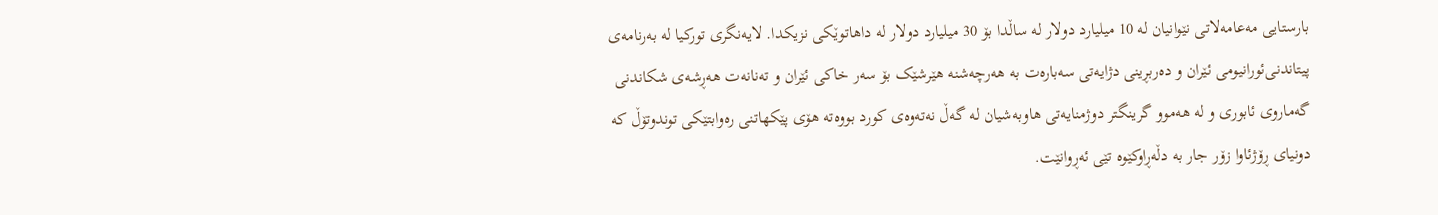بارستایی مه‌عامه‌لاتی نێوانیان له 10 میلیارد دولار له ساڵدا بۆ 30 میلیارد دولار له داهاتوێکی نزیکدا. لایه‌‌‌‌نگری تورکیا له به‌رنامه‌ی پیتاندنی‌ئورانیومی ئێران و ده‌ربڕینی دژایه‌تی سه‌باره‌ت به هه‌ر‌چه‌شنه هێرشێک بۆ سه‌ر خاکی ئێران و ته‌نانه‌‌ت هه‌ڕشه‌ی شکاندنی گەماروی ئابوری و له هه‌‌موو گرینگتر دوژمنایه‌‌تی هاوبه‌شیان له گه‌ڵ نه‌‌‌ته‌وه‌ی کورد بووه‌ته هۆی پێکهاتنی ره‌وابتێکی توندوتۆڵ که دونیای ڕۆژئاوا زۆر جار به دڵه‌ڕاوکێوه تێی ‌ئه‌ڕوانێت.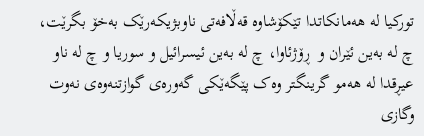تورکیا له هه‌مانکاتدا تێکۆشاوه قه‌ڵافه‌تی ناوبژیکه‌رێک به‌خۆ بگرێت، چ ‌له‌ به‌ین ئێران و  ڕۆژئاوا، چ له‌ به‌ین ئیسرائیل و سوریا و چ له ناو عیڕقدا له ‌هه‌مو گرینگتر وه‌ک پێگه‌ێکی گه‌وره‌ی گوازتنه‌وه‌ی نەوت وگازی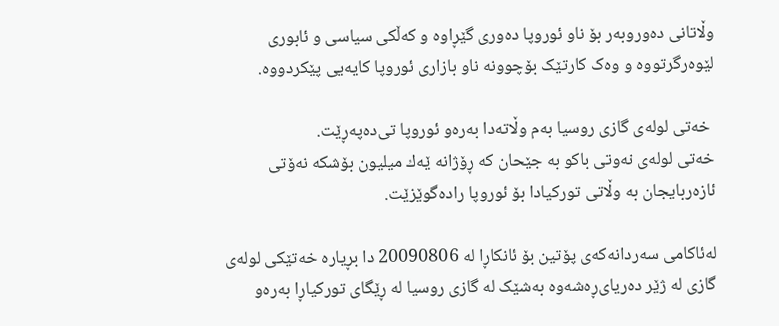وڵاتانی ده‌وروبه‌ر بۆ ناو ئوروپا ده‌وری گێڕاوه و که‌ڵکی سیاسی و ئابوری لێوه‌رگرتووه و وەک کارتێک بۆچوونە ناو بازاری ئوروپا کایەیی پێکردووە.

 خه‌تی لوله‌ی گازی روسیا به‌م وڵاته‌دا به‌ره‌و ئوروپا تی‌‌ده‌په‌ڕێت.
خه‌تی لوله‌ی نه‌وتی باکو به جێحان که ڕۆژانه ێه‌ك میلیون بۆشکه نه‌ۆتی ئازه‌ربایجان به وڵاتی تورکیادا بۆ ئوروپا راده‌گوێزێت.

له‌ئاکامی سه‌ردانه‌که‌ی پۆتین بۆ ئانکاڕا له 20090806 دا بڕیاره خه‌‌تێکی لوله‌ی گازی له ژێر ده‌ریای‌ڕه‌شه‌وه به‌شێک له‌ گازی روسیا له ڕێگای تورکیا‌ڕا ‌به‌ره‌و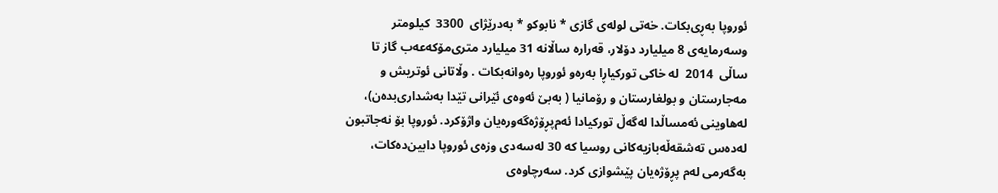ئوروپا به‌ڕی‌بکات. خه‌تی لوله‌ی گازی * نابوکو * به‌درێژای  3300  کیلومتر وسه‌رمایه‌ی 8 میلیارد دۆلار، قه‌راره ساڵانه 31 میلیارد متری‌مۆکه‌‌عه‌ب گاز تا ساڵی  2014  له خاکی تورکیاڕا به‌ره‌و ئوروپا ره‌وانه‌بکات . وڵاتانی ئوتریش‌ و مه‌جارستان و بولغارستان و رۆمانیا ( به‌بێ ئه‌‌وه‌ی ئێرانی تێدا به‌شداری‌بده‌ن)، له‌هاوینی ئه‌مساڵدا له‌گه‌ڵ تورکیادا ئه‌م‌پڕۆژه‌گه‌وره‌یان واژۆکرد. ئوروپا بۆ نه‌جاتبون له‌ده‌س ته‌شقه‌ڵه‌بازیه‌کانی روسیا که 30 له‌سه‌دی وزه‌ی ئوروپا دابین‌ده‌کات، به‌گه‌رمی له‌م پڕۆژه‌یان پێشوازی کرد. سه‌رچاوه‌ی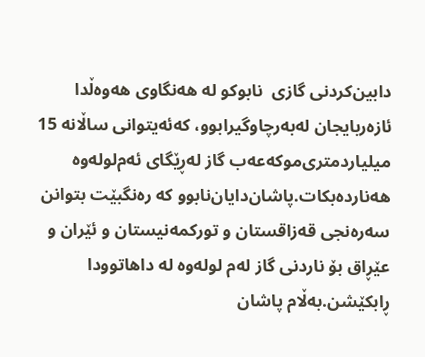دابین‌کردنی گازی  نابوکو له هه‌نگاوی هه‌وه‌ڵدا ئازه‌ربایجان له‌به‌رچاوگیرابوو، که‌ئه‌یتوانی ساڵانه 15 میلیاردمتری‌موکه‌عه‌ب گاز له‌ڕێگای ئه‌م‌لوله‌وه هه‌نارده‌بکات.پاشان‌دایان‌نابوو که ره‌نگبێت بتوانن سه‌ره‌نجی قه‌زاقستان و تورکمه‌نیستان و ئێران و عێڕاق بۆ ناردنی گاز له‌م لوله‌وه له داهاتوودا ڕابکێشن.به‌ڵام پاشان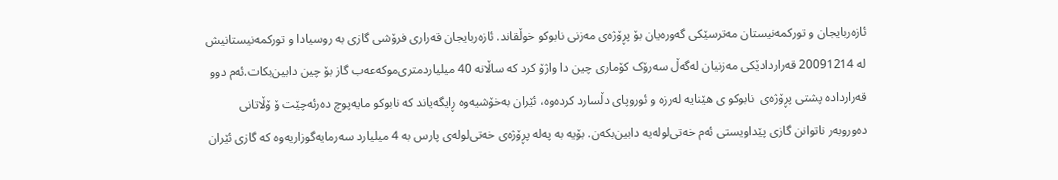ئازه‌ربایجان و تورکمه‌نیستان مه‌ترسێکی گه‌وره‌یان بۆ پڕۆژه‌ی مه‌زنی نابوکو خوڵقاند. ئازه‌ربایجان قه‌راری فرۆشی گازی به روسیادا و تورکمه‌نیستانیش له 20091214 قه‌راردادێکی مه‌زنیان له‌گه‌ڵ سه‌رۆک کۆماری چین دا واژۆ کرد که ساڵانه 40 میلیاردمتری‌موکه‌عه‌ب گاز بۆ چین دا‌‌بین‌بکات.ئه‌م دوو قه‌رارداده پشتی پڕۆژه‌ی  نابوکو ی هێنایه‌ له‌رزه‌ و ئوروپای دڵسارد کرده‌وه، ئێران به‌خۆشیه‌وه ڕایگه‌یاند که نابوکو مایه‌پوچ ده‌رئه‌چێت ۆ ۆڵاتانی ده‌وروبه‌ر ناتوانن گازی پێداویستی ئه‌م خه‌تی‌لوله‌یه دابین‌بکه‌ن. بۆیه به په‌له پڕۆژه‌ی خه‌تی‌لوله‌ی پارس به 4 میلیارد سه‌رمایه‌گوزاریه‌وه که گازی ئێران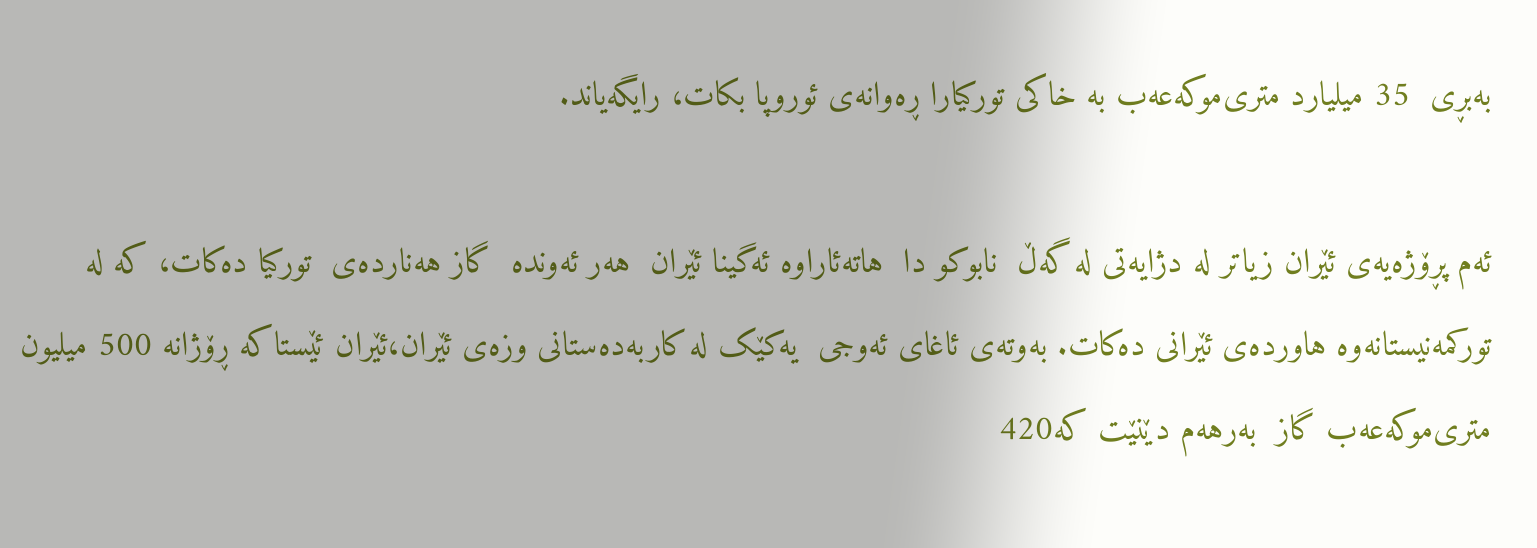به‌بڕی  35 میلیارد متری‌موکه‌عه‌ب به خاکی تورکیارا ڕه‌وانه‌ی ئوروپا بکات، رایگه‌یاند.

ئه‌م پڕۆژه‌یه‌ی ئێران زیاتر له دژایه‌تی له گه‌ڵ  نابوکو دا  هاته‌ئاراوه ئه‌گینا ئێران  هه‌ر ئه‌ونده  گاز هه‌‌نارده‌ی  تورکیا ده‌کات، که‌ له تورکمه‌نیستانه‌وه هاورده‌ی ئێرانی ده‌کات. به‌وته‌ی ئاغای ئه‌وجی  یه‌کێک له کاربه‌ده‌ستانی وزه‌ی ئێران،ئێران ئێستاکه ڕۆژانه 500 میلیون متری‌موکه‌عه‌ب گاز  به‌رهه‌م دێنێت که420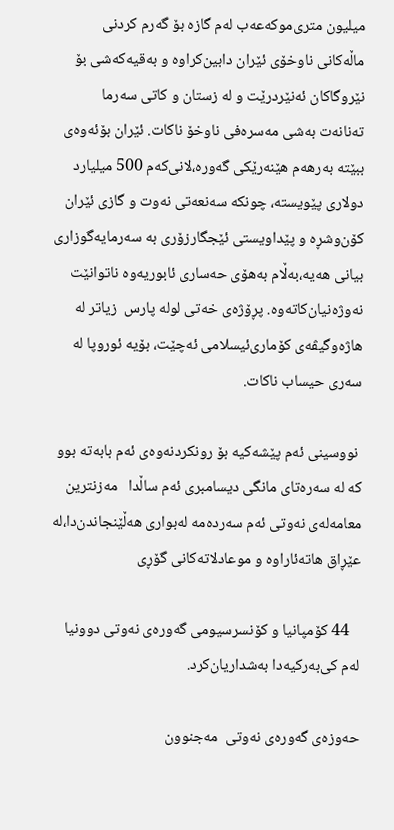میلیون متری‌موکه‌عه‌ب له‌م گازه بۆ گه‌رم کردنی ماڵه‌کانی ناوخۆی ئێران دابین‌کراوه و به‌قیه‌که‌شی بۆ نێروگاکان ئه‌نێردرێت و له زستان و کاتی سه‌رما ته‌نانه‌ت به‌شی مه‌سره‌فی ناوخۆ ناکات. ئێران بۆئه‌و‌ه‌ی ببێته به‌رهه‌م هێنه‌رێکی گه‌وره،لانی‌که‌م 500 میلیارد دولاری پێویسته، چونکه سه‌نعه‌تی نه‌وت و گازی ئێران کۆن‌وشڕه و پێداویستی ئێجگارزۆری به سه‌رمایه‌گوزاری بیانی هه‌یه،به‌ڵام به‌هۆی حه‌ساری ‌ئابوریه‌وه ناتوانێت نه‌وژه‌نیان‌کاته‌وه. پڕۆژه‌ی خه‌‌تی لوله‌ پارس  زیاتر له هاژه‌وگیڤه‌ی کۆماری‌ئیسلامی ئه‌چێت، بۆیه ئوروپا له سه‌ری حیساب ناکات.

 نووسینی ئه‌م پێشه‌کیه بۆ رونکردنه‌وه‌ی ئه‌م بابه‌ته بوو که له سه‌ره‌تای مانگی دیسامبری ئه‌م ساڵدا   مه‌زنترین معامه‌له‌ی نەوتی ئه‌م سه‌رده‌مه لەبواری هه‌ڵێنجاندن‌دا،له عێڕاق هاته‌ئاراوه و موعادلاته‌کانی گۆڕی

   44 کۆمپانیا و کۆنسرسیومی گه‌وره‌ی نه‌وتی دوونیا له‌م کی‌به‌رکیه‌دا به‌شداریان‌کرد.

حه‌وزه‌ی گه‌وره‌ی نه‌وتی  مه‌جنوون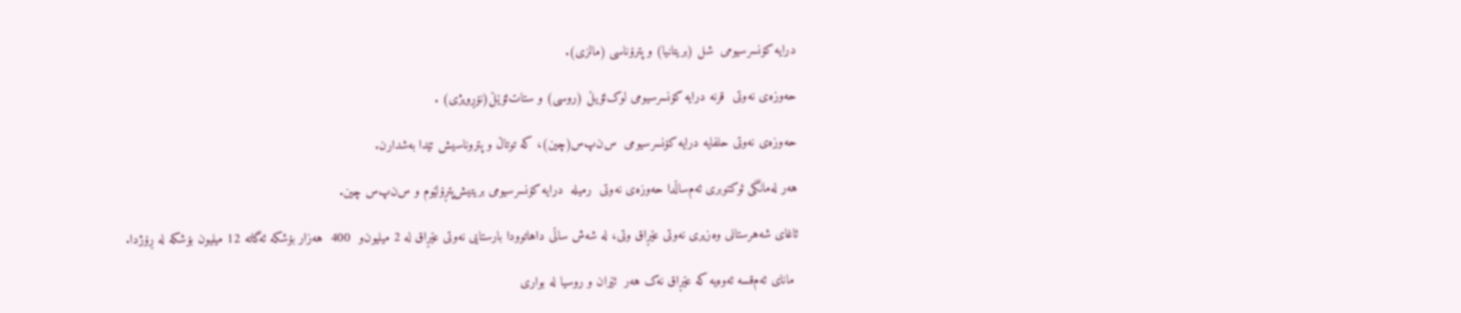درایه کۆنسرسیومی  شل (بریتانیا) و پترۆناسی (مالزی).

حه‌وزه‌ی نه‌وتی  قرنه درایه کۆنسرسیومی لوک‌ئۆیڵ (روسی) و ستات‌ئۆێڵ(نۆڕویژی) .

حه‌وزه‌ی نه‌وتی حلفایه درایه کۆنسرسیومی  س‌ن‌پ‌س(چین)، که توتاڵ و پتروناسیش تێدا به‌شدارن.

هه‌ر له‌مانگی ئوکتوبری ئه‌م‌ساڵدا حه‌وزه‌ی نه‌وتی  رمیله  درایه کۆنسرسیومی بریتیش‌پتڕۆلێوم و س‌ن‌‌پ‌س چین.

ئاغای شه‌هرستانی وه‌زیری نه‌وتی عێڕاق وتی، له شه‌ش ساڵی داهاتوودا بارستایی نه‌وتی عێڕاق له 2 میلیون‌و  400  هه‌زار بۆشکه ئه‌گاته 12 میلیون بۆشکه له ڕۆژدا.

 مانای ئه‌م‌قسه ئه‌وه‌یه که عێڕاق نه‌ک هه‌ر  ئێران و روسیا له بواری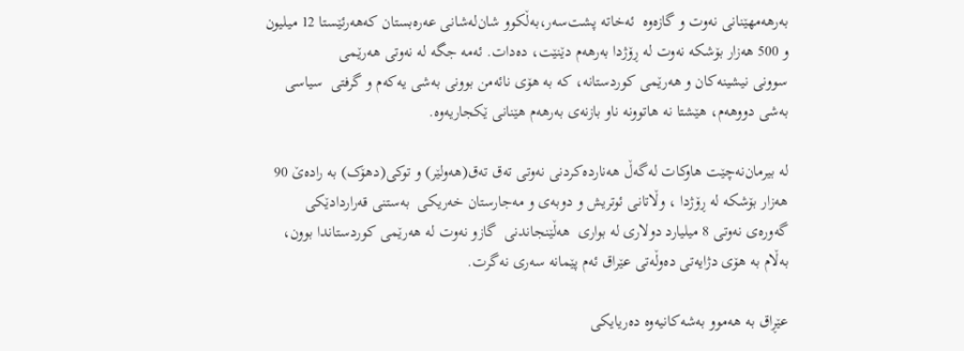به‌رهه‌مهێنانی نه‌وت و گازه‌وه  ئه‌خاته پشت‌سه‌ر،به‌ڵکوو شان‌له‌شانی عه‌ره‌بستان که‌هه‌ر‌ئێستا 12 میلیون و 500 هه‌زار بۆشکه نه‌وت له ڕۆژدا به‌رهه‌م دێنێت، ده‌‌دات. ئه‌مه ‌جگه له نه‌وتی هه‌رێمی سوونی ‌نیشینه‌کان و هه‌رێمی کوردستانه، که به هۆی نائه‌من بوونی به‌شی یه‌که‌م و گرفتی‌  سیاسی  به‌شی‌ دووهه‌م، هێشتا نه هاتوونه ناو بازنه‌ی به‌رهه‌م هێنانی ێکجاریه‌وه.

له بیرمان‌نه‌چێت هاوکات له‌گه‌ڵ هه‌نارده‌کردنی نه‌وتی ته‌ق ‌‌‌ته‌ق(هه‌ولێر) و توکی(دهۆک) به راده‌ێ 90  هه‌زار بۆشکه له ڕۆژدا ، وڵاتانی ئوتریش و دوبەی و مه‌جارستان خه‌ریکی  به‌ستنی قه‌راردادێکی  گه‌وره‌ی نه‌وتی 8 میلیارد دولاری له بواری  هه‌ڵێنجاندنی  گازو نه‌وت له هه‌رێمی کوردستاندا بوون، به‌ڵام به هۆی دژایه‌تی ده‌وڵه‌تی عێراق ئه‌م پێمانه سه‌ری نه‌گرت.

عێڕاق به هه‌موو به‌شه‌کانیه‌وه ده‌ریایکی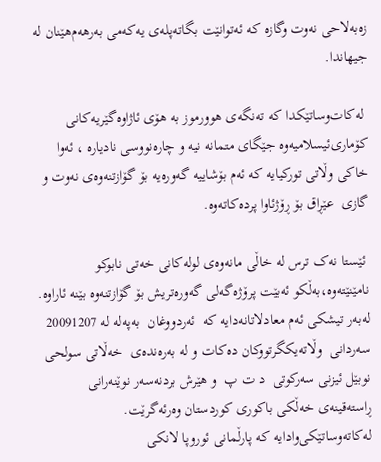زه‌‌به‌لاحی نه‌وت وگازه که ئه‌توانێت بگاته‌پله‌ی یه‌که‌می به‌رهه‌م‌هێنان له جیهاندا.

 له‌کات‌وساتێکدا که ته‌نگه‌ی هوورموز به هۆی ئاژاوه‌گێریه‌کانی کۆماری‌ئیسلامیه‌وه جێگای متمانه نیه و چاره‌نووسی نادیاره ، ئه‌وا خاکی وڵاتی تورکیایه که ئه‌م بۆشاییه گه‌وره‌یه بۆ گۆازتنه‌وه‌ی نه‌وت و گازی  عێڕاق بۆ ڕۆژئاوا پرده‌کاته‌و‌ه.

 ئێستا نه‌ک ترس له خاڵی مانه‌وه‌ی لوله‌کانی خه‌تی نابوکو نامێنێته‌وه،به‌ڵکو ئه‌‌بێت پرۆژه‌گه‌لی گه‌وره‌تریش بۆ گۆازتنه‌وه بێنه ئاراوه. له‌به‌ر تیشکی ئه‌م معادلاتانه‌دایه که  ئه‌ردووغان  به‌په‌له له 20091207  سه‌ردانی  وڵاته‌یکگرتووکان ده‌کات و له به‌ره‌نده‌ی  خه‌ڵاتی سولحی نوبێل ئیزنی سه‌رکوتی  د ت پ  و هێرش بردنه‌سه‌ر نوێنه‌رانی ڕاسته‌قینه‌ی خه‌ڵکی باکوری کوردستان وه‌رئه‌گرێت. له‌کاته‌وساتێکی‌وادایه که پارڵمانی ئوروپا لانکی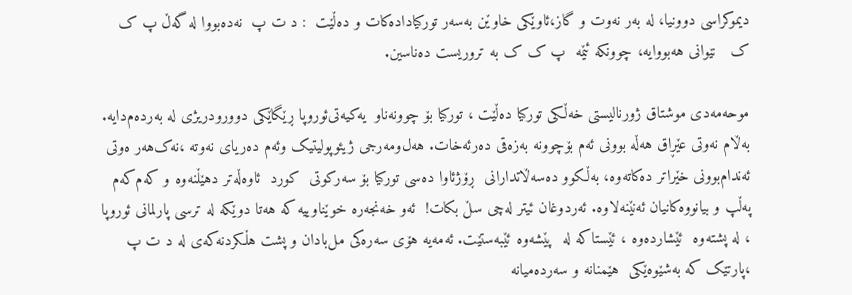دیموکراسی دوونیا، له به‌ر نه‌وت و گاز،ئاوێکی خاوێن به‌سه‌ر تورکیاداد‌ه‌کات و ده‌ڵێت  : د ت پ  نه‌ده‌بووا له گه‌ڵ پ ک ک   نێوانی‌ هه‌بووایه، چوونکه ئێمه  پ ک ک به تروریست ده‌ناسین.

موحه‌مه‌دی موشتاق ژورنالیستی خه‌ڵکی تورکیا ده‌ڵێت ، تورکیا بۆ چوونه‌ناو  یه‌کیه‌تی‌ئوروپا ڕێگاێکی دوورودریژی له به‌رده‌م‌دایه. به‌ڵام نه‌وتی عێڕاق هه‌ڵه بوونی ئه‌م بۆچوونه به‌زه‌قی ده‌رئه‌خات. هه‌ل‌ومه‌رجی ژیئوپولیتیک وئه‌م ده‌ریای نه‌وته ،نه‌ک‌‌هه‌ر ‌ه‌وتی ئه‌ندام‌بوونی خێراتر ده‌کاته‌و‌ه، به‌ڵکوو ده‌سه‌ڵاتدارانی  ڕۆژئاوا ده‌سی تورکیا بۆ سه‌ر‌کوتی  کورد  ئاوه‌ڵه‌تر دهێڵنه‌وه و که‌م‌که‌م  په‌ڵپ و بیانووه‌کانیان ئه‌نێنه‌لاوه. ئه‌ردوغان ئیتر له‌چی سڵ بکات!  ئه‌و خه‌نجه‌ره خوێناوییه که هه‌تا ‌دوێکه له ترسی پارلمانی ئوروپا ، لە پشته‌وه  ئێشارده‌وه ، ئێستاکه له  پێشه‌وه ئێبه‌ستێت. ئه‌مه‌یه هۆی سه‌ره‌کی مل‌بادان و پشت ‌هڵکردنەکەی له د ت پ ،پارتێک که به‌شێوه‌ێکی  هێمنانه ‌و سه‌رده‌میانه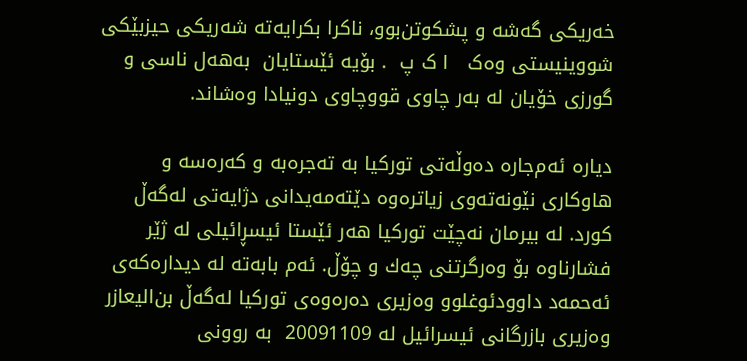خه‌ریکی گه‌شه و پشکوتن‌بوو، ناکرا بکرایه‌ته شه‌ریکی حیزبێکی شووینیستی وه‌ک   ا ک پ  . بۆیه ئێستایان  به‌هه‌ل ناسی و گورزی خۆیان له به‌ر چاوی قووچاوی دونیادا وه‌شاند.

دیاره ئه‌م‌جاره ده‌وڵه‌تی تورکیا به ته‌جره‌به و که‌ره‌سه‌ و هاوکاری نێونه‌‌ته‌وی زیاتره‌وه ‌دێته‌مه‌یدانی دژایه‌تی له‌گه‌ڵ کورد. له بیرمان نه‌چێت تورکیا هه‌ر ئێستا ئیسڕائیلی له ژێر فشارناوه بۆ وه‌رگرتنی چه‌ك و چۆڵ. ئه‌م با‌‌‌به‌‌ته له دیداره‌که‌ی ئه‌حمه‌‌د داوودئوغلوو وه‌زیری ده‌ره‌وه‌ی تورکیا له‌گه‌ڵ بن‌الیعازر وه‌زیری بازرگانی ئیسرائیل له 20091109  به روونی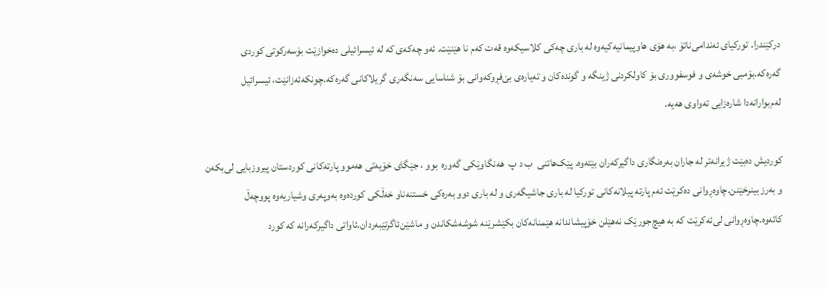درکێندرا. تورکیای ئه‌ندامی‌ناتۆ ،به هۆی هاوپیمانیه‌کیه‌وه له باری چه‌کی کلاسیکه‌وه قه‌ت که‌م نا هێنێت. ئه‌و چه‌که‌ی که له ئیسرائیلی ده‌خوازێت بۆسه‌رکوتی کوردی گەرەکە.بۆمبی خوشه‌ی و فوسفووری بۆ کاولکردنی ژینگه و گونده‌کان و ته‌یار‌ه‌ی بێ‌فڕوکه‌وانی بۆ شناسایی سەنگەری گریلاکانی گەرەکە.چونکەئەزانێت، ئیسرائیل له‌م‌‌بوارانه‌دا شاره‌زایی ته‌واوی هه‌یه.

کوردیش ده‌بێت ژیرانه‌تر له جاران به‌ره‌نگاری داگیرکەران بێته‌وه. پێک‌هاتنی  ب د پ  هه‌نگاوێکی گه‌وره ‌ بوو ، جێگای خۆیه‌تی هه‌موو پارته‌کانی کوردستان پیروزبایی لی‌بکه‌ن و بەرز بینرخێنن.چاوه‌ڕوانی ده‌کرێت ئه‌م پارته پیلانه‌کانی تورکیا له باری جاشیگه‌ری و له باری دوو به‌ره‌کی خستنه‌ناو خه‌ڵکی کورده‌وه به‌وپه‌ری وشیاریه‌وه پووچه‌ڵ کاته‌وه.چاوه‌ڕوانی لی‌ئه‌کرێت که به هیچ‌جورێک نه‌هێلن خۆپیشاندانه هێمنانه‌کان بکێشرێنه شوشه‌‌شکاندن و ماشێن‌ئاگرتێبه‌ردان.ئاواتی داگیرکه‌رانه که کورد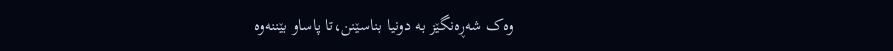وه‌ک شه‌ڕه‌نگێز به دونیا بناسێنن،تا پاساو بێننەوە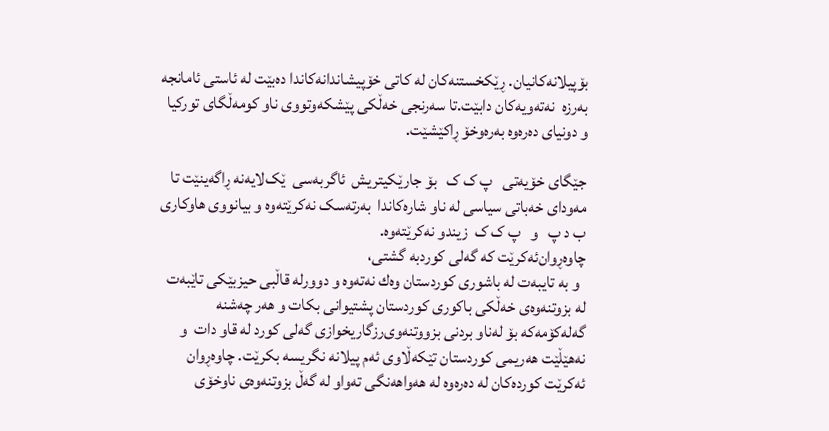بۆپیلانه‌کانیان. ڕێکخستنه‌کان له کاتی خۆپیشاندانه‌کاندا ده‌بێت له ئاستی ئامانجه به‌رزه  نه‌ته‌ویه‌کان ‌دابێت.تا سه‌رنجی خه‌ڵکی پێشکه‌وتووی ناو کومه‌ڵگای تورکیا و دونیای ده‌ره‌وه به‌ر‌ه‌وخۆ ڕاکێشێت.

جێگای خۆیه‌تی   پ ک ک   بۆ جارێکیتریش  ئاگربه‌سی  ێک‌لایه‌نه ڕاگه‌ینێت تا مه‌ودای خه‌باتی سیاسی له ناو شاره‌کاندا  به‌رته‌سک نه‌کرێته‌وه و بیانووی هاوکاری  ب د پ   و   پ ک ک  زیندو نه‌كرێته‌وه.
چاوه‌ڕوان‌ئه‌کرێت که گه‌لی کوردبه گشتی،
  و به تایبه‌‌ت له باشوری کوردستان وه‌ك نه‌ته‌وه و ‌دوورله ‌قاڵبی حیزبێکی تاێبه‌ت له بزوتنه‌و‌ه‌ی خه‌ڵکی باکوری کوردستان پشتیوانی بکات و هه‌ر چه‌شنه گه‌له‌کۆمه‌که بۆ له‌ناو بردنی بزووتنه‌وی‌رزگاریخوازی گه‌لی کورد له قاو دات  و نه‌هێڵێت هه‌ریمی كوردستان تێکه‌ڵاوی ئه‌م پیلانه نگریسه بکرێت. چاوه‌ڕوان ئه‌کرێت کورده‌کان له ده‌ر‌ه‌‌وه له هه‌واهه‌نگی ته‌واو له گه‌ڵ بزوتنه‌و‌ه‌ی ناوخۆی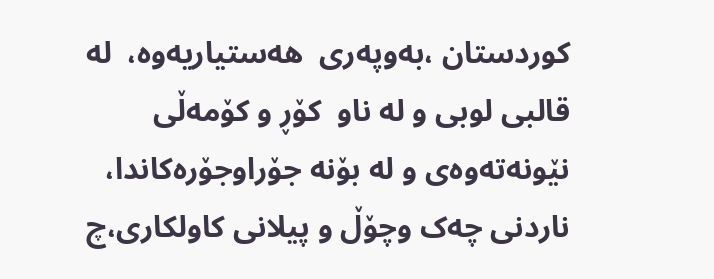کوردستان ،به‌وپه‌ری  هه‌ستیاریه‌وه،  له قالبی لوبی و له ناو  کۆڕ و کۆمه‌ڵی نێونه‌ته‌وه‌ی و له بۆنه جۆراوجۆره‌کاندا، ناردنی چه‌ک وچۆڵ و پیلانی کاولکاری،چ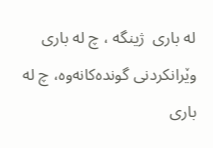له باری  ژینگه ، چ له باری وێرانکردنی گونده‌کانه‌و‌ه، چ له باری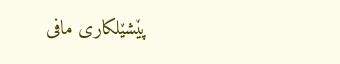پێشێلکاری مافی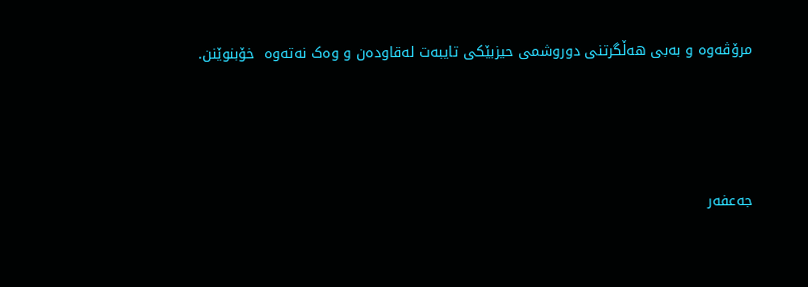مرۆڤه‌وه و به‌بی هه‌ڵگرتنی دوروشمی حیزبێکی تایبه‌ت لەقاودەن و وه‌ک نه‌ته‌وه  خۆبنوێنن.





جەعفەر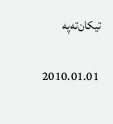تیکان‌تەپە

 2010.01.01